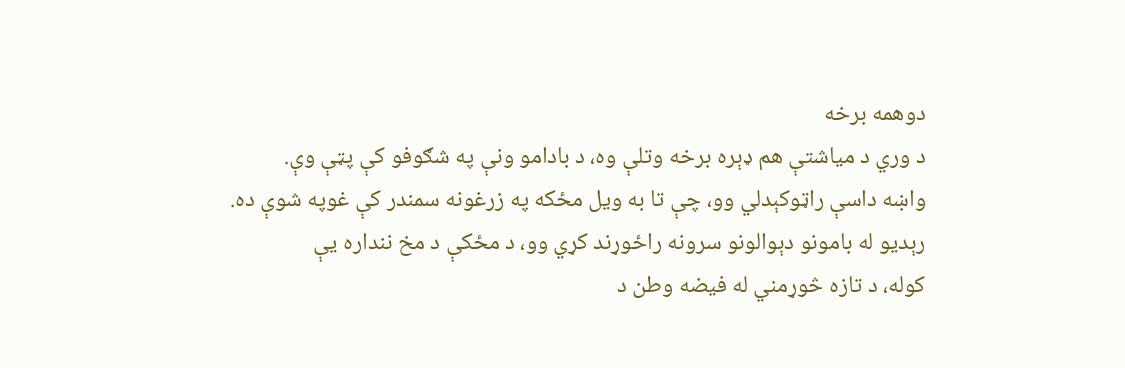دوهمه برخه
د وري د مياشتې هم ډېره برخه وتلې وه، د بادامو ونې په شګوفو كې پټې وې.
واښه داسې راټوكېدلي وو، چې تا به ويل مځكه په زرغونه سمندر كې غوپه شوې ده.
رېديو له بامونو دېوالونو سرونه راځوړند كړي وو، د مځكې د مخ ننداره يې
كوله، د تازه څوړمني له فيضه وطن د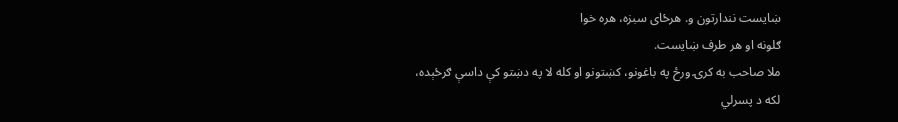ښايست نندارتون و. هرځاى سبزه، هره خوا
ګلونه او هر طرف ښايست.
ملا صاحب به كرۍ ورځ په باغونو، كښتونو او كله لا په دښتو كې داسې ګرځېده،
لكه د پسرلي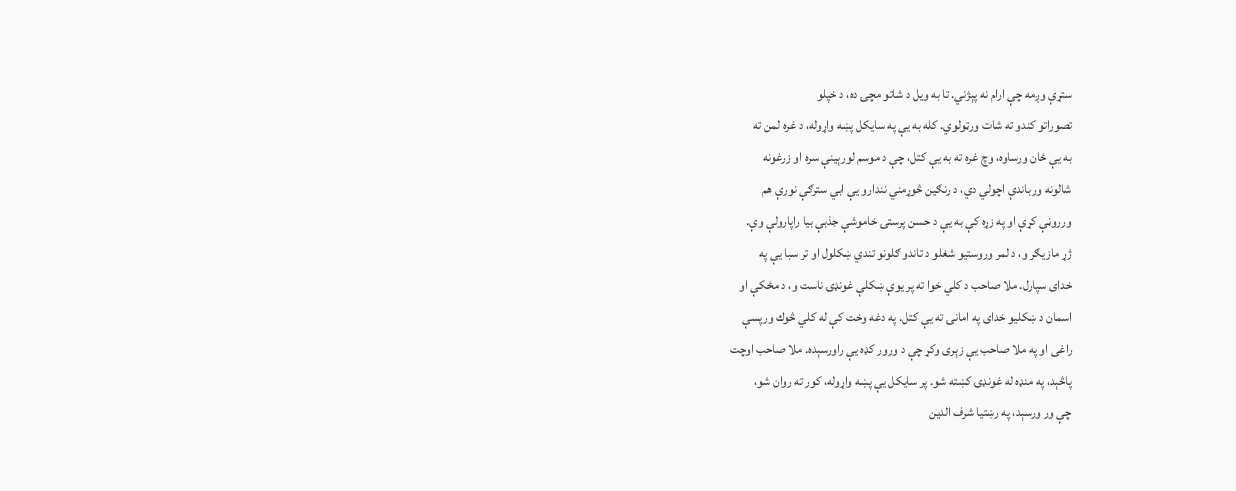ستړې وږمه چې ارام نه پېژني. تا به ويل د شاتو مچۍ ده، د خپلو
تصوراتو كندو ته شات ورټولوي. كله به يې په سايكل پښه واړوله، د غره لمن ته
به يې ځان ورساوه، وچ غره ته به يې كتل، چې د موسم لورېينې سره او زرغونه
شالونه ورباندې اچولي دي، د رنګين څوړمني نندارو يې ابي سترګې نورې هم
ورروڼې كړې او په زړه كې به يې د حسن پرستۍ خاموشې جذبې بيا راپارولې وې.
ژړ مازيګر و، د لمر وروستيو شغلو د تاندو ګلونو تندي ښكلول او تر سبا يې په
خداى سپارل. ملا صاحب د كلي خوا ته پر يوې ښكلې غونډۍ ناست و، د مځكې او
اسمان د ښكليو خداى په امانۍ ته يې كتل. په دغه وخت كې له كلي څوك ورپسې
راغى او په ملا صاحب يې زېرى وكړ چې د ورور كډه يې راورسېده. ملا صاحب اوچت
پاڅېد، په منډه له غونډۍ كښته شو. پر سايكل يې پښه واړوله، كور ته روان شو،
چې ور ورسېد، په رښتيا شرف الدين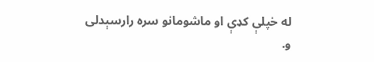له خپلې كډې او ماشومانو سره رارسېدلى و.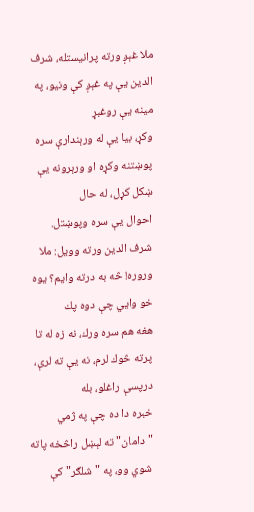ملا غېږ ورته پرانيستله، شرف الدين يې په غېږ كې ونيو، په مينه يې روغبړ
وكړ، بيا يې له ورېندارې سره پوښتنه وكړه او ورېرونه يې ښكل كړل، له حال
احوال يې سره وپوښتل.
شرف الدين ورته وويل: ملا وروره! څه به درته وايم؟ يوه خو وايي چې دوه پك
هغه هم سره ورك، نه زه له تا پرته څوك لرم، نه يې ته لرې، درپسې راغلو، بله
خبره دا ده چې په ژمي "دامان" ته لېښل راڅخه پاته شوي وو، په "شلګر" كې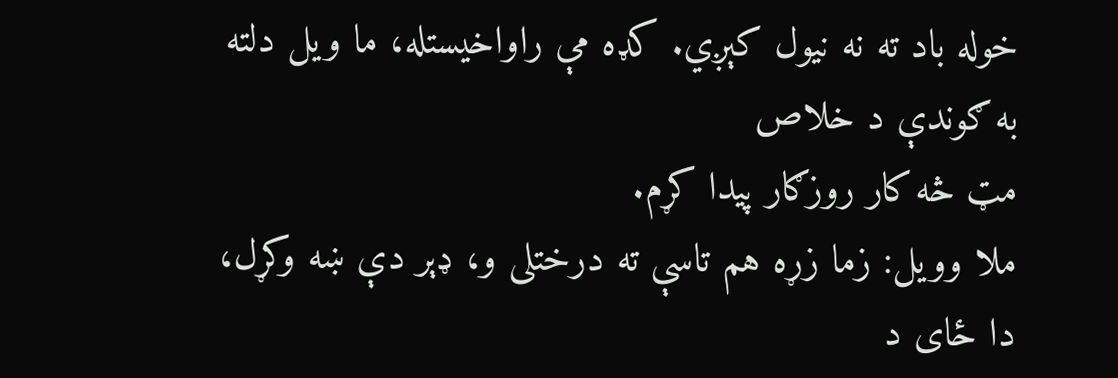خوله باد ته نه نيول كېږي. كډه مې راواخيستله، ما ويل دلته به ګوندې د خلاص
مټ څه كار روزګار پيدا كړم.
ملا وويل: زما زړه هم تاسې ته درختلى و، ډېر دې ښه وكړل، دا ځاى د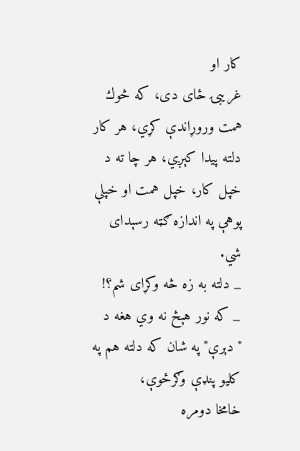كار او
غريبۍ ځاى دى، كه څوك همت وروړاندې كړي، هر كار دلته پيدا كېږي، هر چا ته د
خپل كار، خپل همت او خپلې پوهې په اندازه ګټه رسېداى شي.
_ دلته به زه څه وكړاى شم؟!
_ كه نور هېڅ نه وي هغه د "دېرې" په شان كه دلته هم په كليو پنډې وګرځوې،
خامخا دومره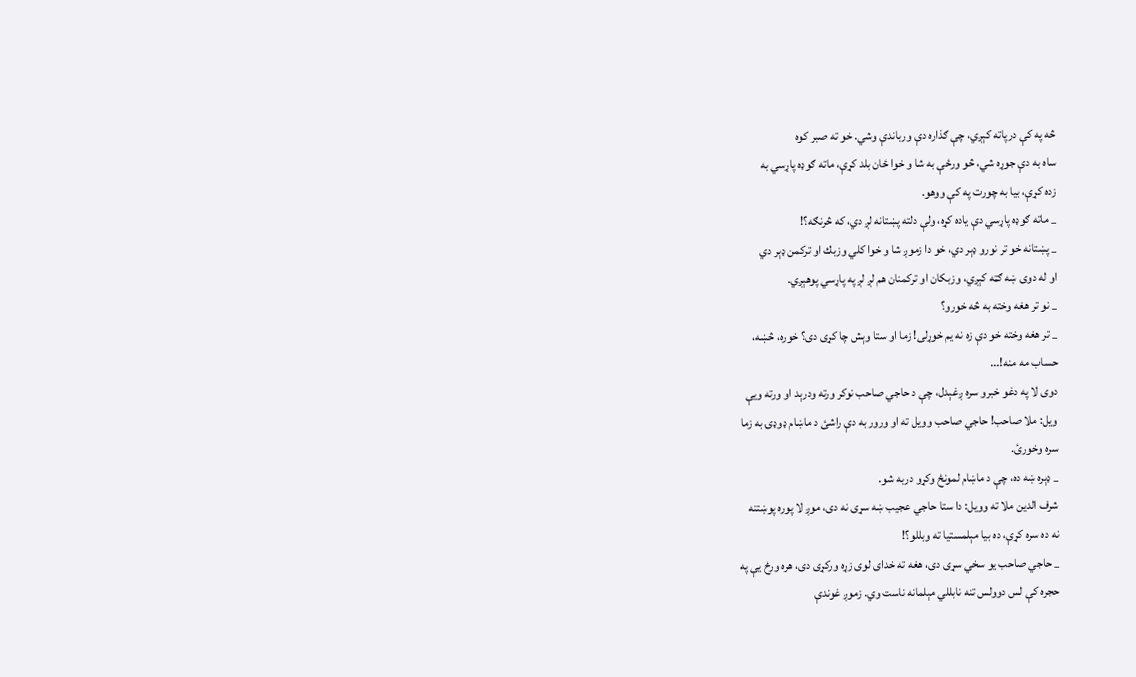څه په كې درپاته كېږي، چې ګذاره دې ورباندې وشي. خو ته صبر كوه
ساه به دې جوړه شي، څو ورځې به شا و خوا ځان بلد كړې، ماته ګوډه پاړسي به
زده كړې، بيا به چورت په كې ووهو.
_ ماته ګوډه پاړسي دې ياده كړه، ولې دلته پښتانه لږ دي، كه څرنګه؟!
_ پښتانه خو تر نورو ډېر دي، خو دا زموږ شا و خوا كلي وزبك او تركمن ډېر دي
او له دوى ښه ګټه كېږي، وزبكان او تركمنان هم لږ لږ په پاړسي پوهېږي.
_ نو تر هغه وخته به څه خورو؟
_ تر هغه وخته خو دې زه نه يم خوړلى! زما او ستا وېش چا كړى دى؟ خوره، څښه،
حساب مه منه!...
دوى لا په دغو خبرو سره ږغېدل، چې د حاجي صاحب نوكر ورته ودرېد او ورته ويې
ويل: ملا صاحب! حاجي صاحب وويل ته او ورور به دې راشئ د ماښام ډوډۍ به زما
سره وخورئ.
_ ډېره ښه ده، چې د ماښام لمونځ وكړو دربه شو.
شرف الدين ملا ته وويل: دا ستا حاجي عجيب ښه سړى نه دى، موږ لا پوره پوښتنه
نه ده سره كړې، ده بيا مېلمستيا ته وبللو؟!
_ حاجي صاحب يو سخي سړى دى، هغه ته خداى لوى زړه وركړى دى، هره ورځ يې په
حجره كې لس دوولس تنه نابللي مېلمانه ناست وي. زموږ غوندې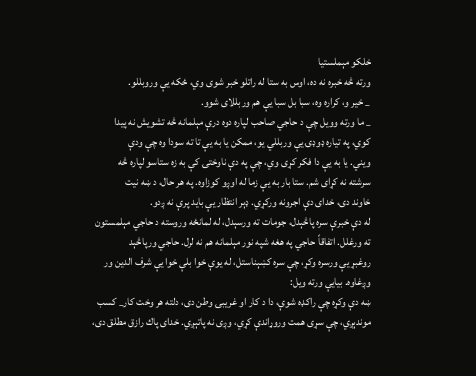خلكو مېملستيا
ورته څه خبره نه ده، اوس به ستا له راتلو خبر شوى وي، ځكه يې وروبللو.
_ خير و، كراره وه، سبا بل سبا يې هم وربللاى شوو.
_ ما ورته وويل چې د حاجي صاحب لپاره دوه درې مېلمانه څه تشويش نه پيدا
كوي، په تياره ډوډۍ يې وربللي يو، ممكن يا به يې تا ته سودا وه چې ودې
ويني. يا به يې دا فكر كړى وي، چې په دې ناوختۍ كې به زه ستاسو لپاره څه
سرشته نه كړاى شم. ستا بار به يې زما له اوږو كوزاوه. په هر حال، د ښه نيت
خاوند دى، خداى دې اجرونه وركړي. ډېر انتظار يې بايد پرې نه ږدو.
له دې خبرې سره پاڅېدل، جومات ته ورسېدل، له لمانځه وروسته د حاجي مېلمستون
ته ورغلل. اتفاقاً حاجي په هغه شپه نور مېلمانه هم نه لرل. حاجي ورپاڅېد
روغبړ يې ورسره وكړ، چې سره كښېناستل، له يوې خوا بلې خوا يې شرف الدين ور
وږغاوه. بيايې ورته ويل:
ښه دې وكړه چې راكډه شوې، دا د كار او غريبۍ وطن دى، دلته هر وخت كار_ كسب
موندېږي، چې سړى همت وروړاندې كړي، وږى نه پاتېږي. خداى پاك رازق مطلق دى،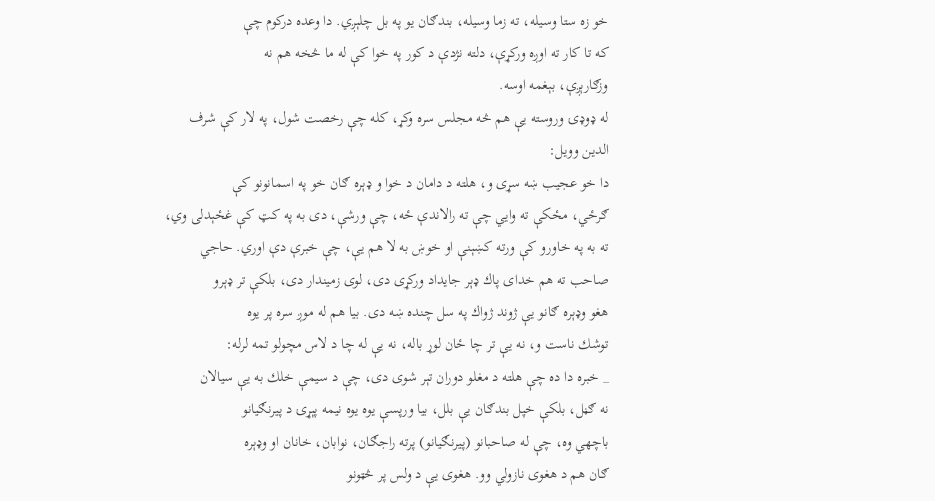خو زه ستا وسيله، ته زما وسيله، بندګان يو په بل چلېږي. دا وعده دركوم چې
كه تا كار ته اوږه وركړې، دلته نژدې د كور په خوا كې له ما څخه هم نه
وزګارېږې، بېغمه اوسه.
له ډوډۍ وروسته يې هم څه مجلس سره وكړ، كله چې رخصت شول، په لار كې شرف
الدين وويل:
دا خو عجيب ښه سړى و، هلته د دامان د خوا و ډېره ګان خو په اسمانونو كې
ګرځي، مځكې ته وايي چې ته رالاندې ځه، چې ورشې، دى به په كټ كې غځېدلى وي،
ته به په خاورو كې ورته كښېنې او خوښ به لا هم يې، چې خبرې دې اوري. حاجي
صاحب ته هم خداى پاك ډېر جايداد وركړى دى، لوى زميندار دى، بلكې تر ډېرو
هغو وډېره ګانو يې ژوند ژواك په سل چنده ښه دى. بيا هم له موږ سره پر يوه
توشك ناست و، نه يې تر چا ځان لوړ باله، نه يې له چا د لاس مچولو تمه لرله:
_ خبره دا ده چې هلته د مغلو دوران تېر شوى دى، چې د سيمې خلك به يې سيالان
نه ګڼل، بلكې خپل بندګان يې بلل، بيا ورپسې يوه يوه نيمه پېړۍ د پيرنګيانو
باچهي وه، چې له صاحبانو (پيرنګيانو) پرته راجګان، نوابان، خانان او وډېره
ګان هم د هغوى نازولي وو. هغوى يې د ولس پر څټونو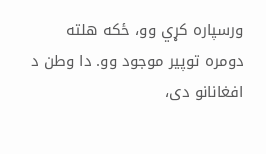ورسپاره كړي وو، ځكه هلته
دومره توپير موجود وو. دا وطن د افغانانو دى،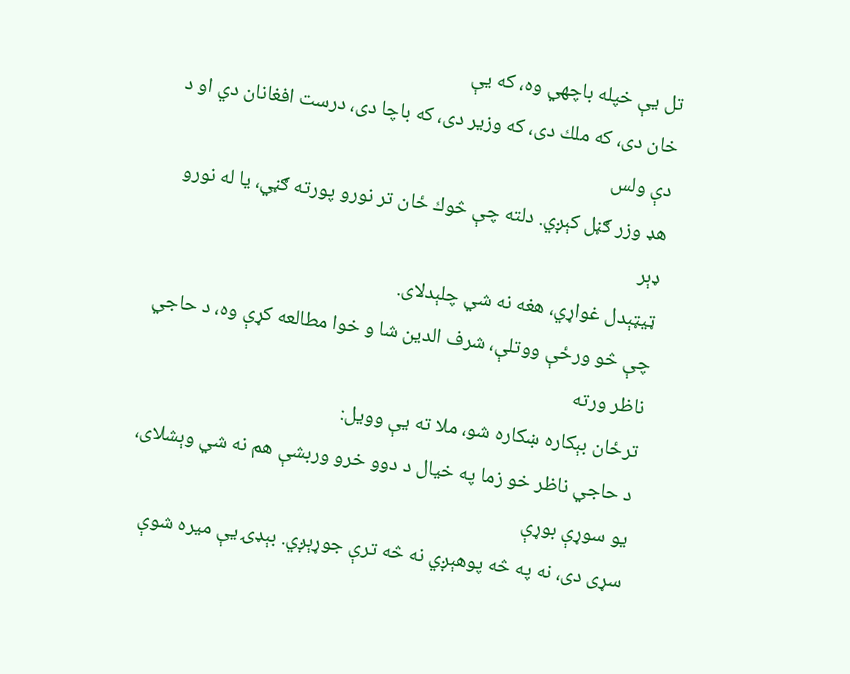تل يې خپله باچهي وه، كه يې
خان دى، كه ملك دى، كه وزير دى، كه باچا دى، درست افغانان دي او د دې ولس
هډ وزر ګڼل كېږي. دلته چې څوك ځان تر نورو پورته ګڼي، يا له نورو ډېر
ټيټېدل غواړي، هغه نه شي چلېدلاى.
چې څو ورځې ووتلې، شرف الدين شا و خوا مطالعه كړې وه، د حاجي ناظر ورته
ترځان بېكاره ښكاره شو، ملا ته يې وويل:
د حاجي ناظر خو زما په خيال د دوو خرو وربشې هم نه شي وېشلاى، يو سوړې بوړې
سړى دى، نه په څه پوهېږي نه څه ترې جوړېږي. بېډۍ يې ميره شوې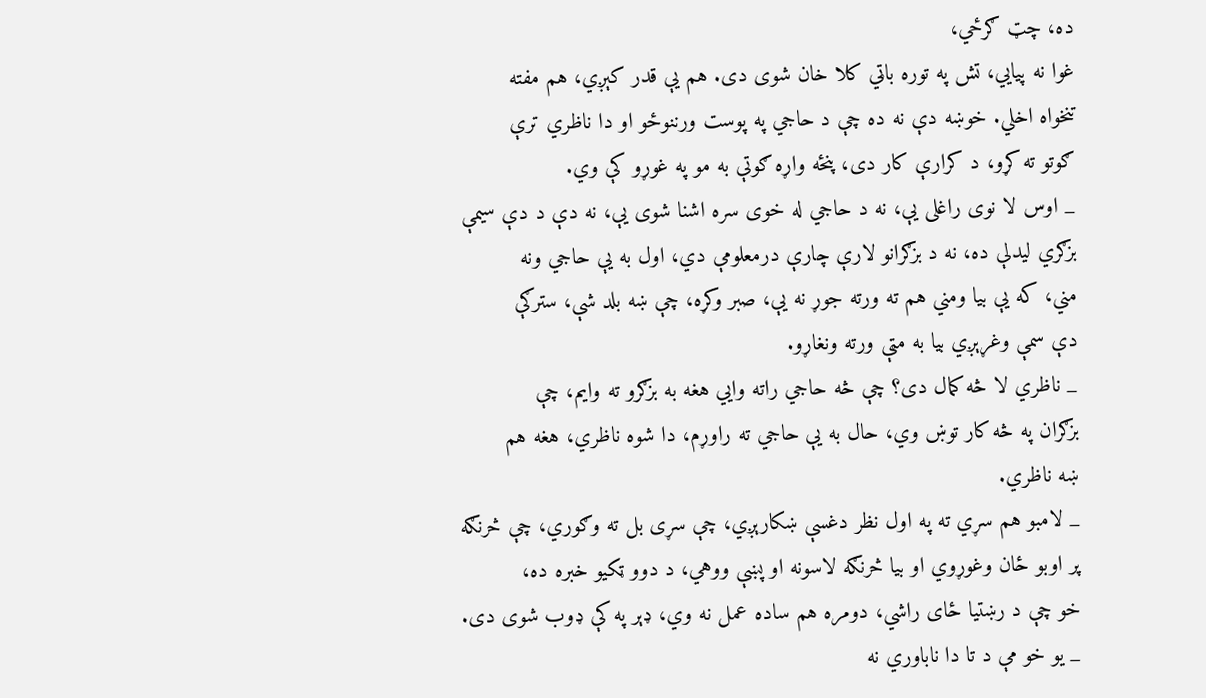ده، چټ ګرځي،
غوا نه پيايي، تش په توره باټي كلا خان شوى دى. هم يې قدر كېږي، هم مفته
تنخواه اخلي. خوښه دې نه ده چې د حاجي په پوست ورننوځو او دا ناظري ترې
ګوتو ته كړو، د كرارې كار دى، پنځه واړه ګوتې به مو په غوړو كې وي.
_ اوس لا نوى راغلى يې، نه د حاجي له خوى سره اشنا شوى يې، نه دې د دې سيمې
بزګري ليدلې ده، نه د بزګرانو لارې چارې درمعلومې دي، اول به يې حاجي ونه
مني، كه يې بيا ومني هم ته ورته جوړ نه يې، صبر وكړه، چې ښه بلد شې، سترګې
دې سمې وغړېږي بيا به مټې ورته ونغاړو.
_ ناظري لا څه كمال دى؟ چې څه حاجي راته وايي هغه به بزګرو ته وايم، چې
بزګران په څه كار توښ وي، حال به يې حاجي ته راوړم، دا شوه ناظري، هغه هم
ښه ناظري.
_ لامبو هم سړي ته په اول نظر دغسې ښكارېږي، چې سړى بل ته وګوري، چې څرنګه
پر اوبو ځان وغوړوي او بيا څرنګه لاسونه او پښې ووهي، د دوو ټكيو خبره ده،
خو چې د رښتيا ځاى راشي، دومره هم ساده عمل نه وي، ډېر په كې ډوب شوى دى.
_ يو خو مې د تا دا ناباوري نه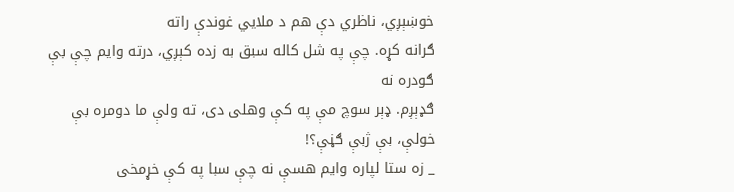خوښېږي، ناظري دې هم د ملايي غوندې راته
ګرانه كړه. چې په شل كاله سبق به زده كېږي، درته وايم چې بې ګودره نه
ګډېږم. ډېر سوچ مې په كې وهلى دى، ته ولې ما دومره بې خولې، بې ژبې ګڼې؟!
_ زه ستا لپاره وايم هسې نه چې سبا په كې خړمخى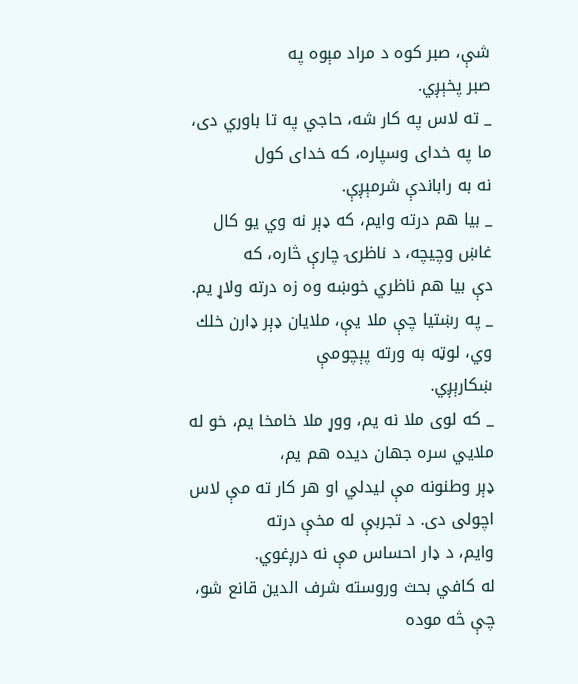شې، صبر كوه د مراد مېوه په
صبر پخېږي.
_ ته لاس په كار شه، حاجي په تا باوري دى، ما په خداى وسپاره، كه خداى كول
نه به راباندې شرمېږې.
_ بيا هم درته وايم، كه ډېر نه وي يو كال غاښ وچيچه، د ناظرۍ چارې څاره، كه
دې بيا هم ناظري خوښه وه زه درته ولاړ يم.
_ په رښتيا چې ملا يې، ملايان ډېر ډارن خلك وي، لوټه به ورته پېچومې
ښكارېږي.
_ كه لوى ملا نه يم، ووړ ملا خامخا يم، خو له ملايي سره جهان ديده هم يم،
ډېر وطنونه مې ليدلي او هر كار ته مې لاس اچولى دى. د تجربې له مخې درته
وايم، د ډار احساس مې نه درږغوي.
له كافي بحث وروسته شرف الدين قانع شو، چې څه موده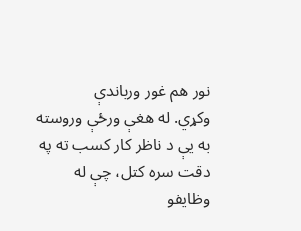نور هم غور ورباندې
وكړي. له هغې ورځې وروسته به يې د ناظر كار كسب ته په دقت سره كتل، چې له
وظايفو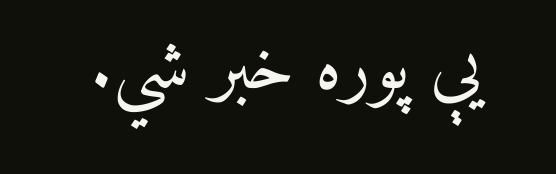يې پوره خبر شي.